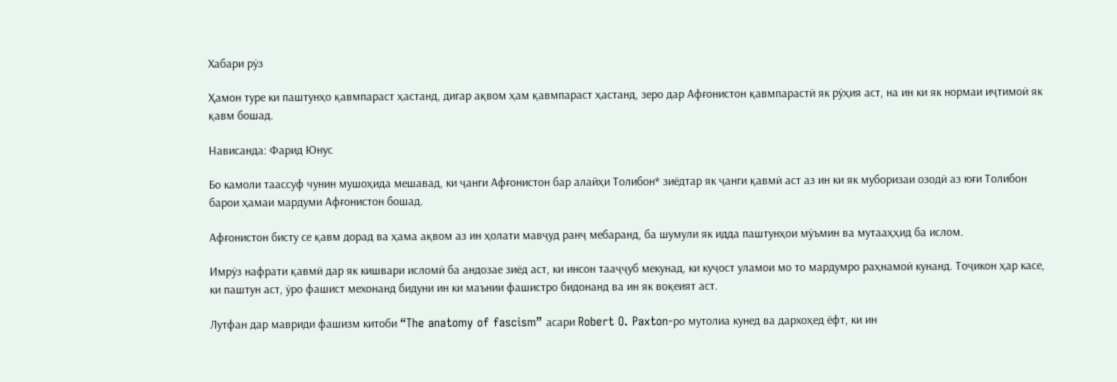Хабари рӯз

Ҳамон туре ки паштунҳо қавмпараст ҳастанд, дигар ақвом ҳам қавмпараст ҳастанд, зеро дар Афғонистон қавмпарастӣ як рӯҳия аст, на ин ки як нормаи иҷтимоӣ як қавм бошад.

Нависанда: Фарид Юнус

Бо камоли таассуф чунин мушоҳида мешавад, ки ҷанги Афғонистон бар алайҳи Толибон* зиёдтар як ҷанги қавмӣ аст аз ин ки як муборизаи озодӣ аз юғи Толибон барои ҳамаи мардуми Афғонистон бошад.

Афғонистон бисту се қавм дорад ва ҳама ақвом аз ин ҳолати мавҷуд ранҷ мебаранд, ба шумули як идда паштунҳои мӯъмин ва мутааҳҳид ба ислом.

Имрӯз нафрати қавмӣ дар як кишвари исломӣ ба андозае зиёд аст, ки инсон тааҷҷуб мекунад, ки куҷост уламои мо то мардумро раҳнамоӣ кунанд. Тоҷикон ҳар касе, ки паштун аст, ӯро фашист мехонанд бидуни ин ки маънии фашистро бидонанд ва ин як воқеият аст.

Лутфан дар мавриди фашизм китоби “The anatomy of fascism” асари Robert O. Paxton-ро мутолиа кунед ва дархоҳед ёфт, ки ин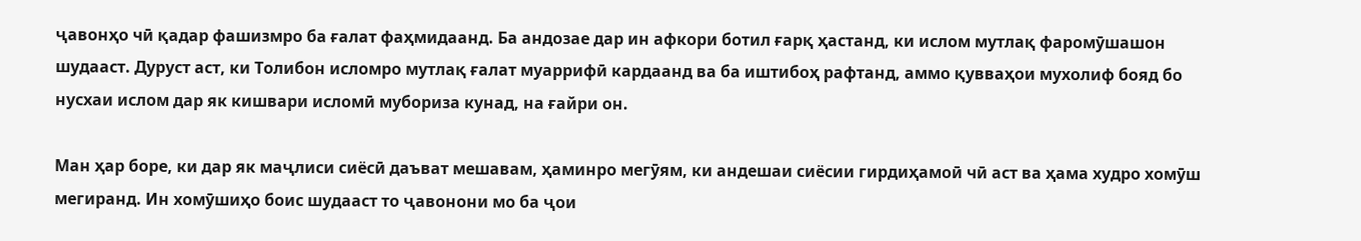ҷавонҳо чӣ қадар фашизмро ба ғалат фаҳмидаанд. Ба андозае дар ин афкори ботил ғарқ ҳастанд, ки ислом мутлақ фаромӯшашон шудааст. Дуруст аст, ки Толибон исломро мутлақ ғалат муаррифӣ кардаанд ва ба иштибоҳ рафтанд, аммо қувваҳои мухолиф бояд бо нусхаи ислом дар як кишвари исломӣ мубориза кунад, на ғайри он.

Ман ҳар боре, ки дар як маҷлиси сиёсӣ даъват мешавам, ҳаминро мегӯям, ки андешаи сиёсии гирдиҳамоӣ чӣ аст ва ҳама худро хомӯш мегиранд. Ин хомӯшиҳо боис шудааст то ҷавонони мо ба ҷои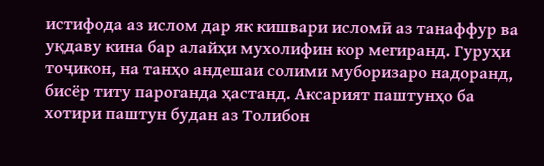истифода аз ислом дар як кишвари исломӣ аз танаффур ва уқдаву кина бар алайҳи мухолифин кор мегиранд. Гуруҳи тоҷикон, на танҳо андешаи солими муборизаро надоранд, бисёр титу пароганда ҳастанд. Аксарият паштунҳо ба хотири паштун будан аз Толибон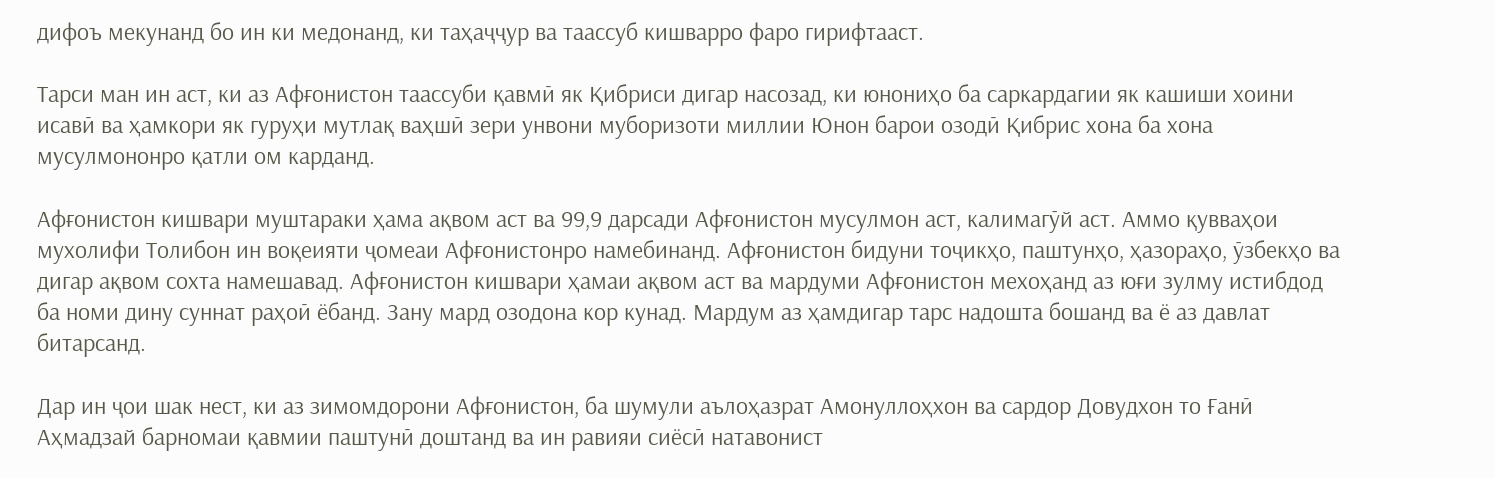дифоъ мекунанд бо ин ки медонанд, ки таҳаҷҷур ва таассуб кишварро фаро гирифтааст.

Тарси ман ин аст, ки аз Афғонистон таассуби қавмӣ як Қибриси дигар насозад, ки юнониҳо ба саркардагии як кашиши хоини исавӣ ва ҳамкори як гуруҳи мутлақ ваҳшӣ зери унвони муборизоти миллии Юнон барои озодӣ Қибрис хона ба хона мусулмононро қатли ом карданд.

Афғонистон кишвари муштараки ҳама ақвом аст ва 99,9 дарсади Афғонистон мусулмон аст, калимагӯй аст. Аммо қувваҳои мухолифи Толибон ин воқеияти ҷомеаи Афғонистонро намебинанд. Афғонистон бидуни тоҷикҳо, паштунҳо, ҳазораҳо, ӯзбекҳо ва дигар ақвом сохта намешавад. Афғонистон кишвари ҳамаи ақвом аст ва мардуми Афғонистон мехоҳанд аз юғи зулму истибдод ба номи дину суннат раҳоӣ ёбанд. Зану мард озодона кор кунад. Мардум аз ҳамдигар тарс надошта бошанд ва ё аз давлат битарсанд.

Дар ин ҷои шак нест, ки аз зимомдорони Афғонистон, ба шумули аълоҳазрат Амонуллоҳхон ва сардор Довудхон то Ғанӣ Аҳмадзай барномаи қавмии паштунӣ доштанд ва ин равияи сиёсӣ натавонист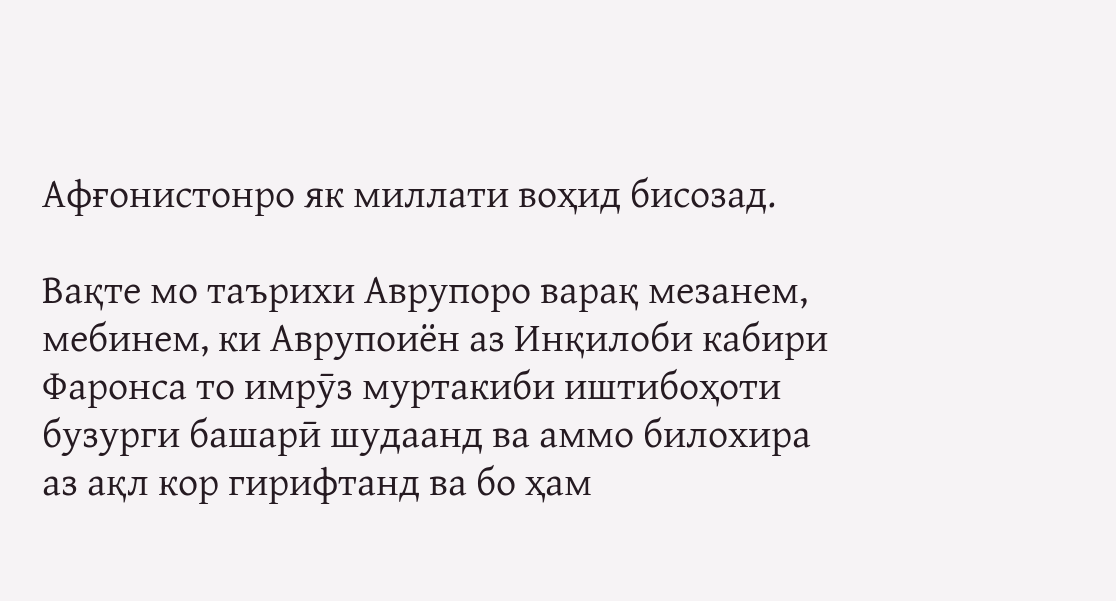Афғонистонро як миллати воҳид бисозад.

Вақте мо таърихи Аврупоро варақ мезанем, мебинем, ки Аврупоиён аз Инқилоби кабири Фаронса то имрӯз муртакиби иштибоҳоти бузурги башарӣ шудаанд ва аммо билохира аз ақл кор гирифтанд ва бо ҳам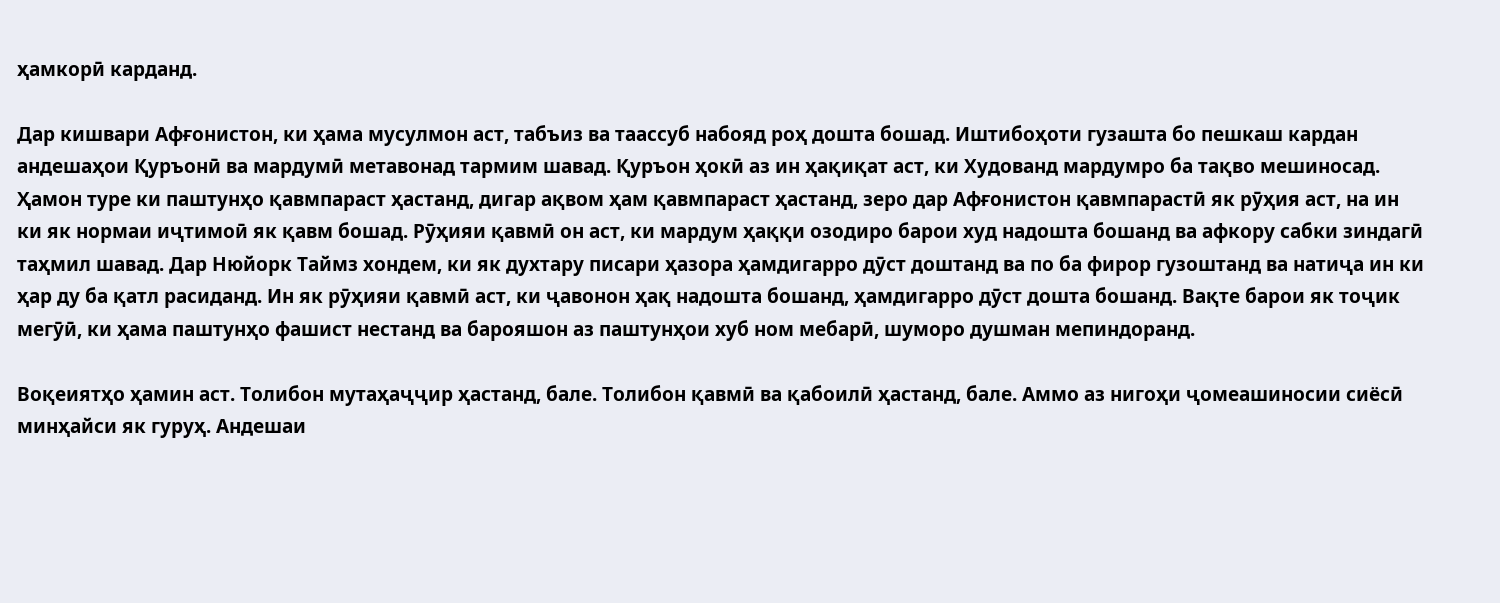ҳамкорӣ карданд.

Дар кишвари Афғонистон, ки ҳама мусулмон аст, табъиз ва таассуб набояд роҳ дошта бошад. Иштибоҳоти гузашта бо пешкаш кардан андешаҳои Қуръонӣ ва мардумӣ метавонад тармим шавад. Қуръон ҳокӣ аз ин ҳақиқат аст, ки Худованд мардумро ба тақво мешиносад. Ҳамон туре ки паштунҳо қавмпараст ҳастанд, дигар ақвом ҳам қавмпараст ҳастанд, зеро дар Афғонистон қавмпарастӣ як рӯҳия аст, на ин ки як нормаи иҷтимоӣ як қавм бошад. Рӯҳияи қавмӣ он аст, ки мардум ҳаққи озодиро барои худ надошта бошанд ва афкору сабки зиндагӣ таҳмил шавад. Дар Нюйорк Таймз хондем, ки як духтару писари ҳазора ҳамдигарро дӯст доштанд ва по ба фирор гузоштанд ва натиҷа ин ки ҳар ду ба қатл расиданд. Ин як рӯҳияи қавмӣ аст, ки ҷавонон ҳақ надошта бошанд, ҳамдигарро дӯст дошта бошанд. Вақте барои як тоҷик мегӯӣ, ки ҳама паштунҳо фашист нестанд ва барояшон аз паштунҳои хуб ном мебарӣ, шуморо душман мепиндоранд.

Воқеиятҳо ҳамин аст. Толибон мутаҳаҷҷир ҳастанд, бале. Толибон қавмӣ ва қабоилӣ ҳастанд, бале. Аммо аз нигоҳи ҷомеашиносии сиёсӣ минҳайси як гуруҳ. Андешаи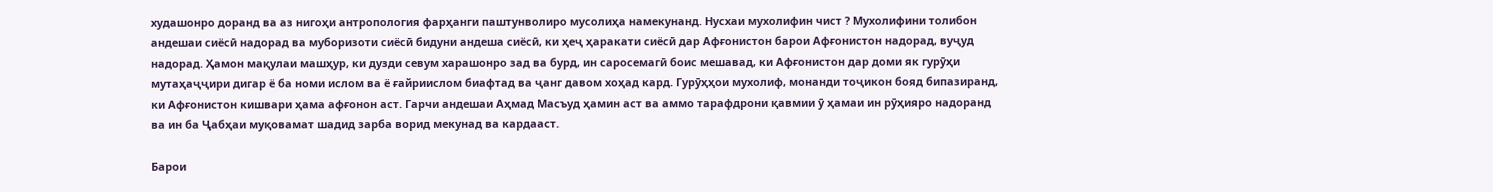худашонро доранд ва аз нигоҳи антропология фарҳанги паштунволиро мусолиҳа намекунанд. Нусхаи мухолифин чист ? Мухолифини толибон андешаи сиёсӣ надорад ва муборизоти сиёсӣ бидуни андеша сиёсӣ, ки ҳеҷ ҳаракати сиёсӣ дар Афғонистон барои Афғонистон надорад, вуҷуд надорад. Ҳамон мақулаи машҳур, ки дузди севум харашонро зад ва бурд, ин саросемагӣ боис мешавад, ки Афғонистон дар доми як гурӯҳи мутаҳаҷҷири дигар ё ба номи ислом ва ё ғайриислом биафтад ва ҷанг давом хоҳад кард. Гурӯҳҳои мухолиф, монанди тоҷикон бояд бипазиранд, ки Афғонистон кишвари ҳама афғонон аст. Гарчи андешаи Аҳмад Масъуд ҳамин аст ва аммо тарафдрони қавмии ӯ ҳамаи ин рӯҳияро надоранд ва ин ба Ҷабҳаи муқовамат шадид зарба ворид мекунад ва кардааст.

Барои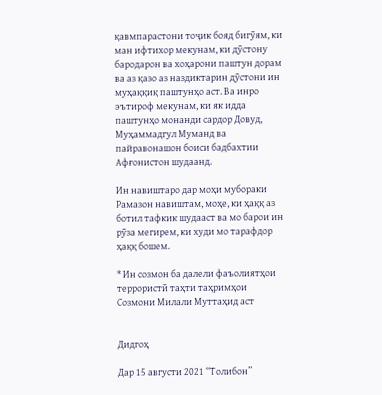қавмпарастони тоҷик бояд бигӯям, ки ман ифтихор мекунам, ки дӯстону бародарон ва хоҳарони паштун дорам ва аз қазо аз наздиктарин дӯстони ин муҳаққиқ паштунҳо аст. Ва инро эътироф мекунам, ки як идда паштунҳо монанди сардор Довуд, Муҳаммадгул Муманд ва пайравонашон боиси бадбахтии Афғонистон шудаанд.

Ин навиштаро дар моҳи мубораки Рамазон навиштам, моҳе, ки ҳаққ аз ботил тафкик шудааст ва мо барои ин рӯза мегирем, ки худи мо тарафдор ҳаққ бошем.

* Ин созмон ба далели фаъолиятҳои террористӣ таҳти таҳримҳои Созмони Милали Муттаҳид аст


Дидгоҳ

Дар 15 августи 2021 “Толибон”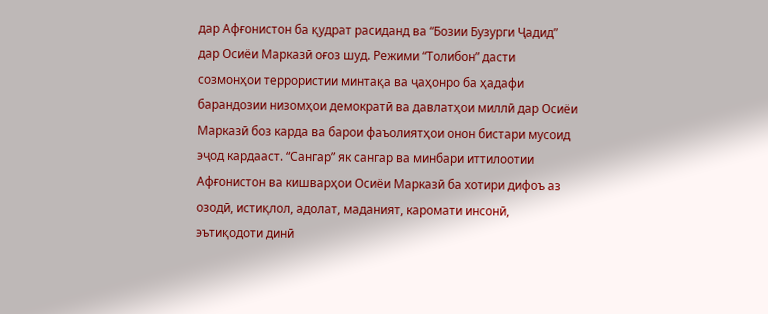дар Афғонистон ба қудрат расиданд ва “Бозии Бузурги Ҷадид” дар Осиёи Марказӣ оғоз шуд. Режими “Толибон” дасти созмонҳои террористии минтақа ва ҷаҳонро ба ҳадафи барандозии низомҳои демократӣ ва давлатҳои миллӣ дар Осиёи Марказӣ боз карда ва барои фаъолиятҳои онон бистари мусоид эҷод кардааст. “Сангар” як сангар ва минбари иттилоотии Афғонистон ва кишварҳои Осиёи Марказӣ ба хотири дифоъ аз озодӣ, истиқлол, адолат, маданият, каромати инсонӣ, эътиқодоти динӣ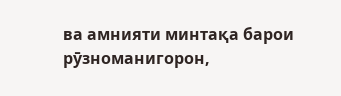ва амнияти минтақа барои рӯзноманигорон,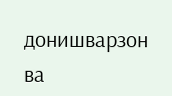донишварзон ва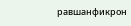равшанфикрон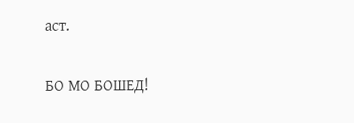аст.

БО МО БОШЕД!